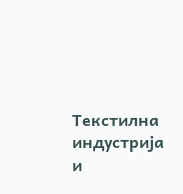Текстилна индустрија и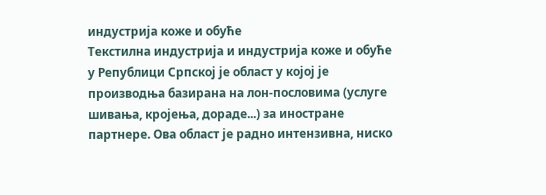индустрија коже и обуће
Текстилна индустрија и индустрија коже и обуће у Републици Српској је област у којој је производња базирана на лон-пословима (услуге шивања, кројења, дораде...) за иностране партнере. Ова област је радно интензивна, ниско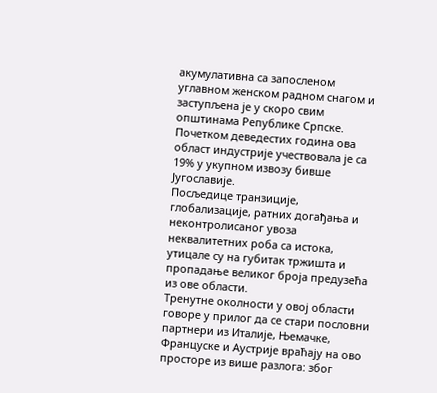акумулативна са запосленом углавном женском радном снагом и заступљена је у скоро свим општинама Републике Српске.
Почетком деведестих година ова област индустрије учествовала је са 19% у укупном извозу бивше Југославије.
Посљедице транзиције, глобализације, ратних догађања и неконтролисаног увоза неквалитетних роба са истока, утицале су на губитак тржишта и пропадање великог броја предузећа из ове области.
Тренутне околности у овој области говоре у прилог да се стари пословни партнери из Италије, Њемачке, Француске и Аустрије враћају на ово просторе из више разлога: због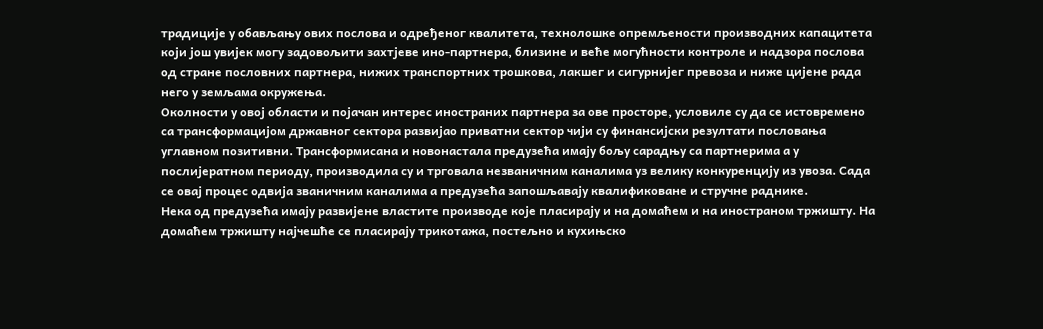традиције у обављању ових послова и одређеног квалитета, технолошке опремљености производних капацитета који још увијек могу задовољити захтјеве ино-партнера, близине и веће могућности контроле и надзора послова од стране пословних партнера, нижих транспортних трошкова, лакшег и сигурнијег превоза и ниже цијене рада него у земљама окружења.
Околности у овој области и појачан интерес иностраних партнера за ове просторе, условиле су да се истовремено са трансформацијом државног сектора развијао приватни сектор чији су финансијски резултати пословања углавном позитивни. Трансформисана и новонастала предузећа имају бољу сарадњу са партнерима а у послијератном периоду, производила су и трговала незваничним каналима уз велику конкуренцију из увоза. Сада се овај процес одвија званичним каналима а предузећа запошљавају квалификоване и стручне раднике.
Нека од предузећа имају развијене властите производе које пласирају и на домаћем и на иностраном тржишту. На домаћем тржишту најчешће се пласирају трикотажа, постељно и кухињско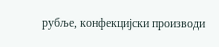рубље, конфекцијски производи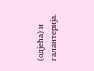(одјећа) и галантерија.